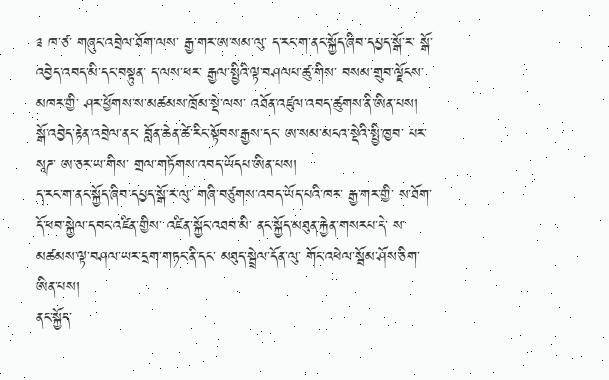༉ ཁ་ཙ་ གཞུང་འབྲེལ་ཐོག་ལས་ རྒྱ་གར་ཨ་སམ་ལུ་ ད་རང་ག་ནང་སྐྱོད་ཞིབ་དཔྱད་སྒོ་ར་ སྒོ་འབྱེད་འབད་མི་དང་བསྟུན་ ད་ལས་ཕར་ རྒྱལ་སྤྱིའི་ལྟ་བཤལཔ་ཚུ་གིས་ བསམ་གྲུབ་ལྗོངས་མཁར་གྱི་ ཤར་ཕྱོགས་ས་མཚམས་ཁྲོམ་སྡེ་ལས་ འཐོན་འཛུལ་འབད་ཚུགས་ནི་ཨིན་པས།
སྒོ་འབྱེད་རྟེན་འབྲེལ་ནང་ བློན་ཆེན་ཚེ་རིང་སྟོབས་རྒྱས་དང་ ཨ་སམ་མངའ་སྡེའི་སྤྱི་ཁྱབ་ པར་སཱཌ་ ཨ་ཅར་ཡ་གིས་ གྲལ་གཏོགས་འབད་ཡོདཔ་ཨིན་པས།
ད་རང་ག་ནང་སྐྱོད་ཞིབ་དཔྱད་སྒོ་ར་ལུ་ གཞི་བཙུགས་འབད་ཡོད་པའི་ཁར་ རྒྱ་གར་གྱི་ ས་ཐོག་དོ་ཕབ་སྐྱེལ་དབང་འཛིན་གྱིས་ འཛིན་སྐྱོང་འཐབ་མི་ ནང་སྐྱོད་མཐུན་རྐྱེན་གསརཔ་དེ་ ས་མཚམས་ལྟ་བཤལ་ཡར་དྲག་གཏང་ནི་དང་ མཐུད་སྦྲེལ་དོན་ལུ་ གོང་འཕེལ་སྦོམ་ཤོས་ཅིག་ཨིན་པས།
ནང་སྐྱོད་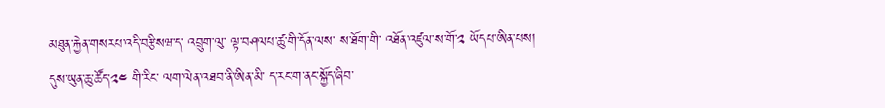མཐུན་རྐྱེན་གསརཔ་འདི་བརྩིསཝ་ད་ འབྲུག་ལུ་ ལྟ་བཤལཔ་ཚུ་གི་དོན་ལས་ ས་ཐོག་གི་ འཐོན་འཛུལ་ས་གོ་༢ ཡོདཔ་ཨིན་པས།
དུས་ཡུན་ཆུ་ཚོད་༢༤ གི་རིང་ ལག་ལེན་འཐབ་ནི་ཨིན་མི་ ད་རང་ག་ནང་སྐྱོད་ཞིབ་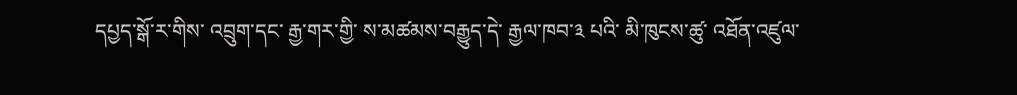དཔྱད་སྒོ་ར་གིས་ འབྲུག་དང་ རྒྱ་གར་གྱི་ ས་མཚམས་བརྒྱུད་དེ་ རྒྱལ་ཁབ་༣ པའི་ མི་ཁུངས་ཚུ་ འཐོན་འཛུལ་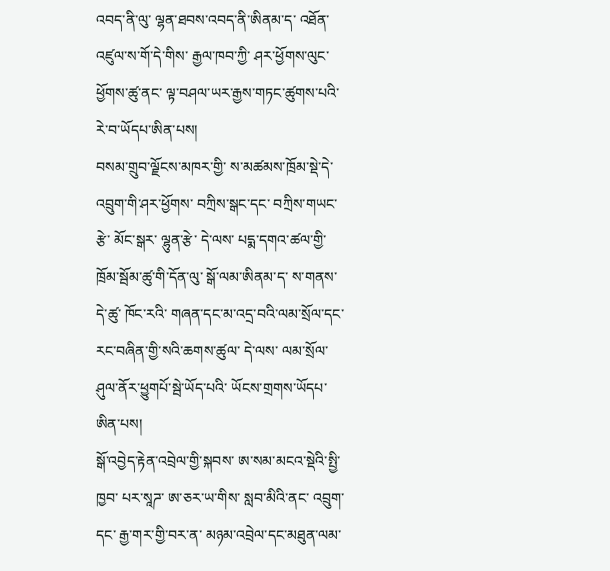འབད་ནི་ལུ་ ལྷན་ཐབས་འབད་ནི་ཨིནམ་ད་ འཐོན་འཛུལ་ས་གོ་དེ་གིས་ རྒྱལ་ཁབ་ཀྱི་ ཤར་ཕྱོགས་ལུང་ཕྱོགས་ཚུ་ནང་ ལྟ་བཤལ་ཡར་རྒྱས་གཏང་ཚུགས་པའི་ རེ་བ་ཡོདཔ་ཨིན་པས།
བསམ་གྲུབ་ལྗོངས་མཁར་གྱི་ ས་མཚམས་ཁྲོམ་སྡེ་དེ་ འབྲུག་གི་ཤར་ཕྱོགས་ བཀྲིས་སྒང་དང་ བཀྲིས་གཡང་རྩེ་ མོང་སྒར་ ལྷུན་རྩེ་ དེ་ལས་ པདྨ་དགའ་ཚལ་གྱི་ ཁྲོམ་སྦོམ་ཚུ་གི་དོན་ལུ་ སྒོ་ལམ་ཨིནམ་ད་ ས་གནས་དེ་ཚུ་ ཁོང་རའི་ གཞན་དང་མ་འདྲ་བའི་ལམ་སྲོལ་དང་ རང་བཞིན་གྱི་སའི་ཆགས་ཚུལ་ དེ་ལས་ ལམ་སྲོལ་ཤུལ་ནོར་ཕྱུགཔོ་སྦེ་ཡོད་པའི་ ཡོངས་གྲགས་ཡོདཔ་ཨིན་པས།
སྒོ་འབྱེད་རྟེན་འབྲེལ་གྱི་སྐབས་ ཨ་སམ་མངའ་སྡེའི་སྤྱི་ཁྱབ་ པར་སཱཌ་ ཨ་ཅར་ཡ་གིས་ སླབ་མིའི་ནང་ འབྲུག་དང་ རྒྱ་གར་གྱི་བར་ན་ མཉམ་འབྲེལ་དང་མཐུན་ལམ་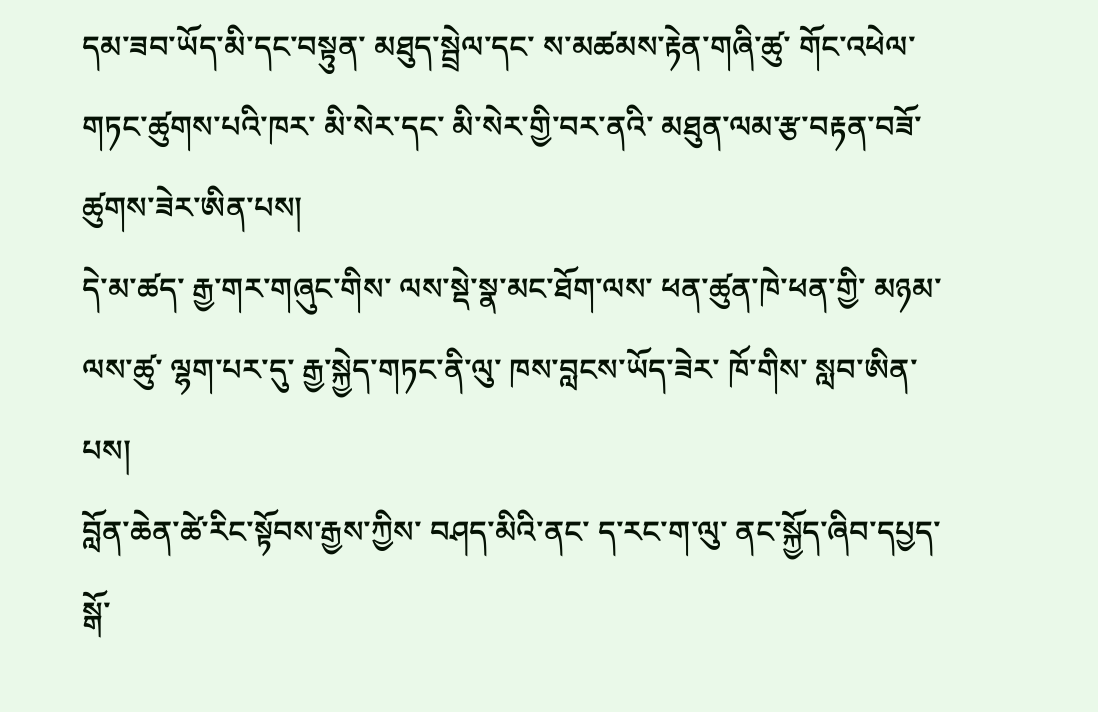དམ་ཟབ་ཡོད་མི་དང་བསྟུན་ མཐུད་སྦྲེལ་དང་ ས་མཚམས་རྟེན་གཞི་ཚུ་ གོང་འཕེལ་གཏང་ཚུགས་པའི་ཁར་ མི་སེར་དང་ མི་སེར་གྱི་བར་ནའི་ མཐུན་ལམ་རྩ་བརྟན་བཟོ་ཚུགས་ཟེར་ཨིན་པས།
དེ་མ་ཚད་ རྒྱ་གར་གཞུང་གིས་ ལས་སྡེ་སྣ་མང་ཐོག་ལས་ ཕན་ཚུན་ཁེ་ཕན་གྱི་ མཉམ་ལས་ཚུ་ ལྷག་པར་དུ་ རྒྱ་སྐྱེད་གཏང་ནི་ལུ་ ཁས་བླངས་ཡོད་ཟེར་ ཁོ་གིས་ སླབ་ཨིན་པས།
བློན་ཆེན་ཚེ་རིང་སྟོབས་རྒྱས་ཀྱིས་ བཤད་མིའི་ནང་ ད་རང་ག་ལུ་ ནང་སྐྱོད་ཞིབ་དཔྱད་སྒོ་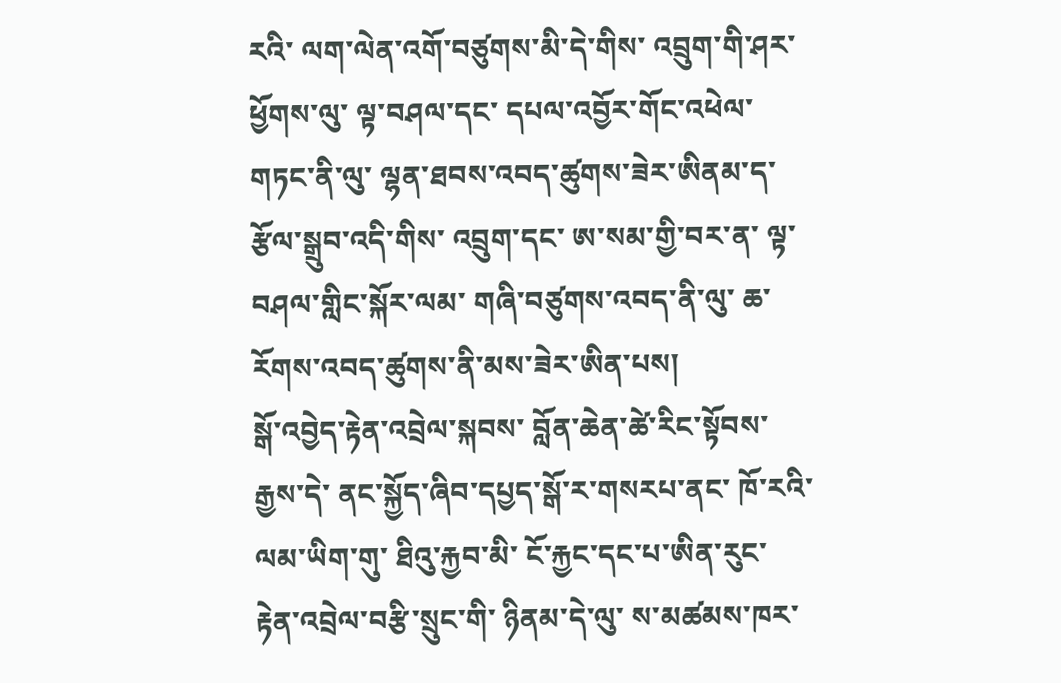རའི་ ལག་ལེན་འགོ་བཙུགས་མི་དེ་གིས་ འབྲུག་གི་ཤར་ཕྱོགས་ལུ་ ལྟ་བཤལ་དང་ དཔལ་འབྱོར་གོང་འཕེལ་གཏང་ནི་ལུ་ ལྷན་ཐབས་འབད་ཚུགས་ཟེར་ཨིནམ་ད་ རྩོལ་སྒྲུབ་འདི་གིས་ འབྲུག་དང་ ཨ་སམ་གྱི་བར་ན་ ལྟ་བཤལ་གླིང་སྐོར་ལམ་ གཞི་བཙུགས་འབད་ནི་ལུ་ ཆ་རོགས་འབད་ཚུགས་ནི་མས་ཟེར་ཨིན་པས།
སྒོ་འབྱེད་རྟེན་འབྲེལ་སྐབས་ བློན་ཆེན་ཚེ་རིང་སྟོབས་རྒྱས་དེ་ ནང་སྐྱོད་ཞིབ་དཔྱད་སྒོ་ར་གསརཔ་ནང་ ཁོ་རའི་ ལམ་ཡིག་གུ་ ཐིའུ་རྐྱབ་མི་ ངོ་རྐྱང་དང་པ་ཨིན་རུང་ རྟེན་འབྲེལ་བརྩི་སྲུང་གི་ ཉིནམ་དེ་ལུ་ ས་མཚམས་ཁར་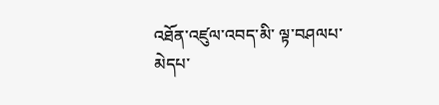འཐོན་འཛུལ་འབད་མི་ ལྟ་བཤལཔ་མེདཔ་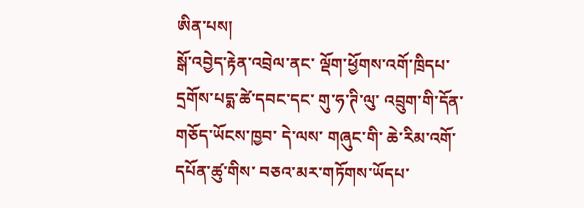ཨིན་པས།
སྒོ་འབྱེད་རྟེན་འབྲེལ་ནང་ ལྡོག་ཕྱོགས་འགོ་ཁྲིདཔ་ དྲགོས་པདྨ་ཚེ་དབང་དང་ གུ་ཧ་ཊི་ལུ་ འབྲུག་གི་དོན་གཅོད་ཡོངས་ཁྱབ་ དེ་ལས་ གཞུང་གི་ ཆེ་རིམ་འགོ་དཔོན་ཚུ་གིས་ བཅའ་མར་གཏོགས་ཡོདཔ་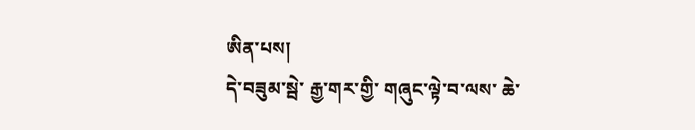ཨིན་པས།
དེ་བཟུམ་སྦེ་ རྒྱ་གར་གྱི་ གཞུང་ལྟེ་བ་ལས་ ཆེ་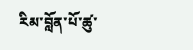རིམ་བློན་པོ་ཚུ་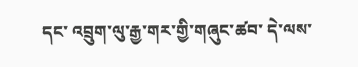དང་ འབྲུག་ལུ་རྒྱ་གར་གྱི་གཞུང་ཚབ་ དེ་ལས་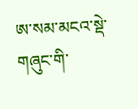ཨ་སམ་མངའ་སྡེ་གཞུང་གི་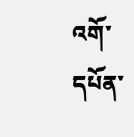འགོ་དཔོན་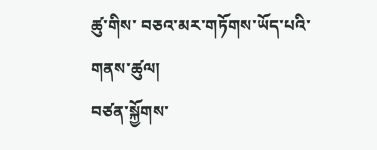ཚུ་གིས་ བཅའ་མར་གཏོགས་ཡོད་པའི་གནས་ཚུལ།
བཙན་སྐྱོགས་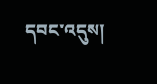དབང་འདུས།